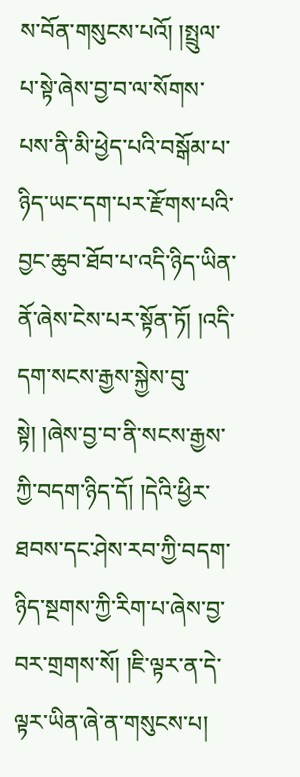ས་བོན་གསུངས་པའོ། །སྤྲུལ་པ་སྟེ་ཞེས་བྱ་བ་ལ་སོགས་པས་ནི་མི་ཕྱེད་པའི་བསྒོམ་པ་ཉིད་ཡང་དག་པར་རྫོགས་པའི་བྱང་ཆུབ་ཐོབ་པ་འདི་ཉིད་ཡིན་ནོ་ཞེས་ངེས་པར་སྟོན་ཏོ། །འདི་དག་སངས་རྒྱས་སྐྱེས་བུ་སྟེ། །ཞེས་བྱ་བ་ནི་སངས་རྒྱས་ཀྱི་བདག་ཉིད་དོ། །དེའི་ཕྱིར་ཐབས་དང་ཤེས་རབ་ཀྱི་བདག་ཉིད་སྔགས་ཀྱི་རིག་པ་ཞེས་བྱ་བར་གྲགས་སོ། །ཇི་ལྟར་ན་དེ་ལྟར་ཡིན་ཞེ་ན་གསུངས་པ།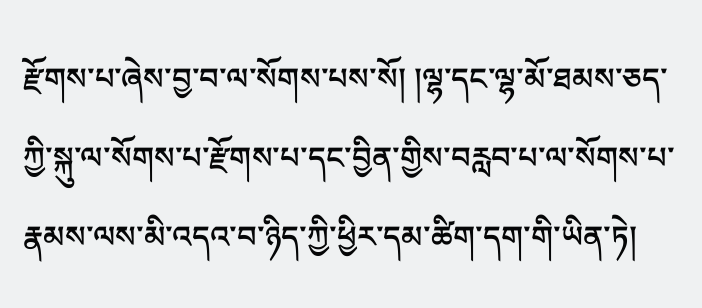རྫོགས་པ་ཞེས་བྱ་བ་ལ་སོགས་པས་སོ། །ལྷ་དང་ལྷ་མོ་ཐམས་ཅད་ཀྱི་སྐུ་ལ་སོགས་པ་རྫོགས་པ་དང་བྱིན་གྱིས་བརླབ་པ་ལ་སོགས་པ་རྣམས་ལས་མི་འདའ་བ་ཉིད་ཀྱི་ཕྱིར་དམ་ཚིག་དག་གི་ཡིན་ཏེ།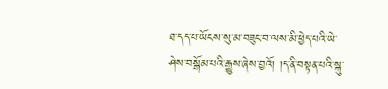ཐ་དད་པ་ཡོངས་སུ་མ་བཟུང་བ་ལས་མི་ཕྱེད་པའི་ཡེ་ཤེས་བསྒོམ་པའི་རྒྱུས་ཞེས་བྱའོ། །ད་ནི་བསྟན་པའི་སྐུ་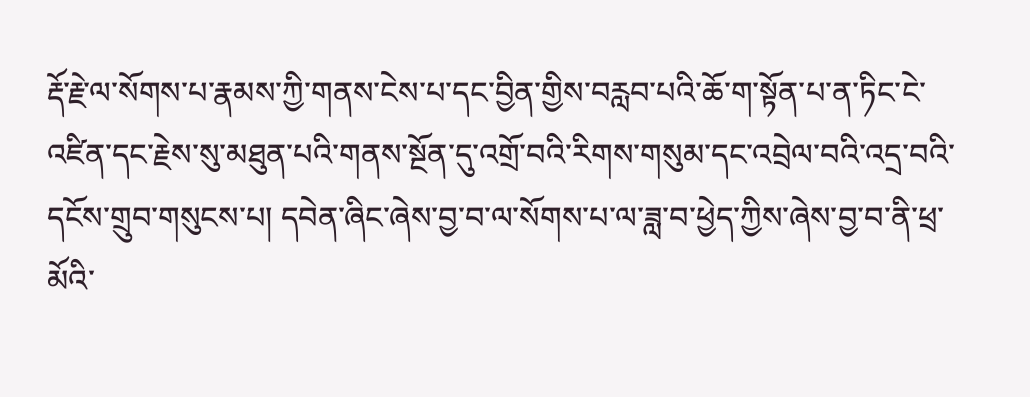རྡོ་རྗེ་ལ་སོགས་པ་རྣམས་ཀྱི་གནས་ངེས་པ་དང་བྱིན་གྱིས་བརླབ་པའི་ཆོ་ག་སྟོན་པ་ན་ཏིང་ངེ་འཛིན་དང་རྗེས་སུ་མཐུན་པའི་གནས་སྔོན་དུ་འགྲོ་བའི་རིགས་གསུམ་དང་འབྲེལ་བའི་འདྲ་བའི་དངོས་གྲུབ་གསུངས་པ། དབེན་ཞིང་ཞེས་བྱ་བ་ལ་སོགས་པ་ལ་ཟླ་བ་ཕྱེད་ཀྱིས་ཞེས་བྱ་བ་ནི་ཕྲ་མོའི་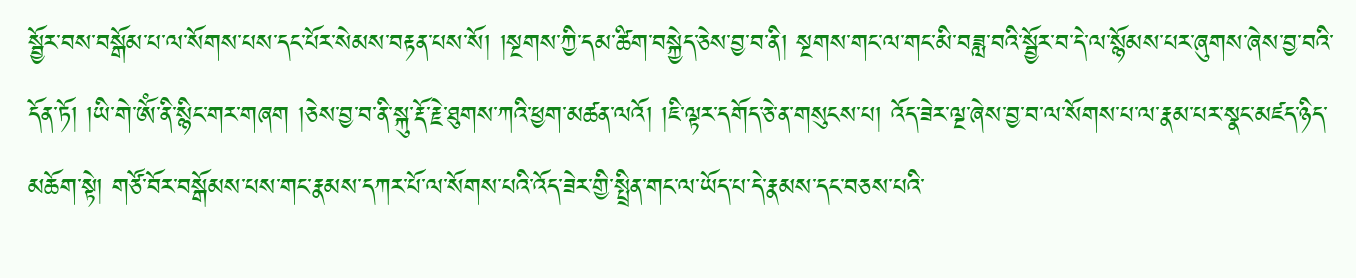སྦྱོར་བས་བསྒོམ་པ་ལ་སོགས་པས་དང་པོར་སེམས་བརྟན་པས་སོ། །སྔགས་ཀྱི་དམ་ཚིག་བསྐྱེད་ཅེས་བྱ་བ་ནི། སྔགས་གང་ལ་གང་མི་བཟླ་བའི་སྦྱོར་བ་དེ་ལ་སྙོམས་པར་ཞུགས་ཞེས་བྱ་བའི་དོན་ཏོ། །ཡི་གེ་ཨོཾ་ནི་སྙིང་གར་གཞག །ཅེས་བྱ་བ་ནི་སྐུ་རྡོ་རྗེ་ཐུགས་ཀའི་ཕྱག་མཚན་ལའོ། །ཇི་ལྟར་དགོད་ཅེ་ན་གསུངས་པ། འོད་ཟེར་ལྔ་ཞེས་བྱ་བ་ལ་སོགས་པ་ལ་རྣམ་པར་སྣང་མཛད་ཉིད་མཆོག་སྟེ། གཙོ་བོར་བསྒོམས་པས་གང་རྣམས་དཀར་པོ་ལ་སོགས་པའི་འོད་ཟེར་གྱི་སྤྲིན་གང་ལ་ཡོད་པ་དེ་རྣམས་དང་བཅས་པའི་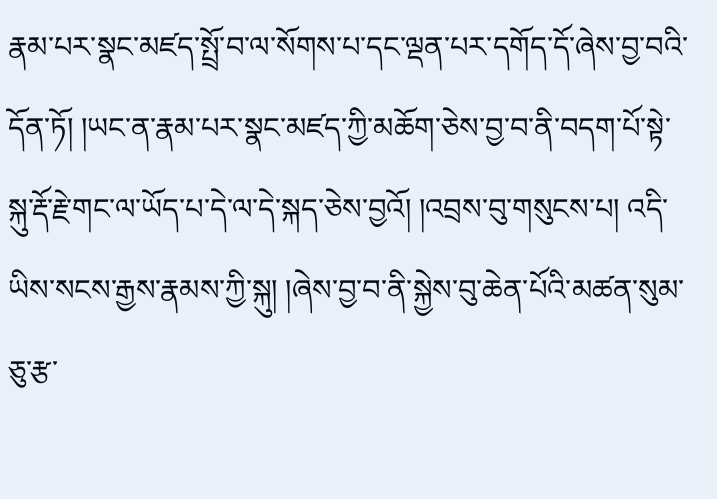རྣམ་པར་སྣང་མཛད་སྤྲོ་བ་ལ་སོགས་པ་དང་ལྡན་པར་དགོད་དོ་ཞེས་བྱ་བའི་དོན་ཏོ། །ཡང་ན་རྣམ་པར་སྣང་མཛད་ཀྱི་མཆོག་ཅེས་བྱ་བ་ནི་བདག་པོ་སྟེ་སྐུ་རྡོ་རྗེ་གང་ལ་ཡོད་པ་དེ་ལ་དེ་སྐད་ཅེས་བྱའོ། །འབྲས་བུ་གསུངས་པ། འདི་ཡིས་སངས་རྒྱས་རྣམས་ཀྱི་སྐུ། །ཞེས་བྱ་བ་ནི་སྐྱེས་བུ་ཆེན་པོའི་མཚན་སུམ་ཅུ་རྩ་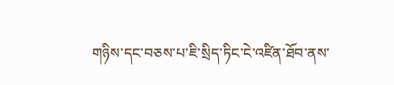གཉིས་དང་བཅས་པ་ཇི་སྲིད་ཏིང་ངེ་འཛིན་ཐོབ་ནས་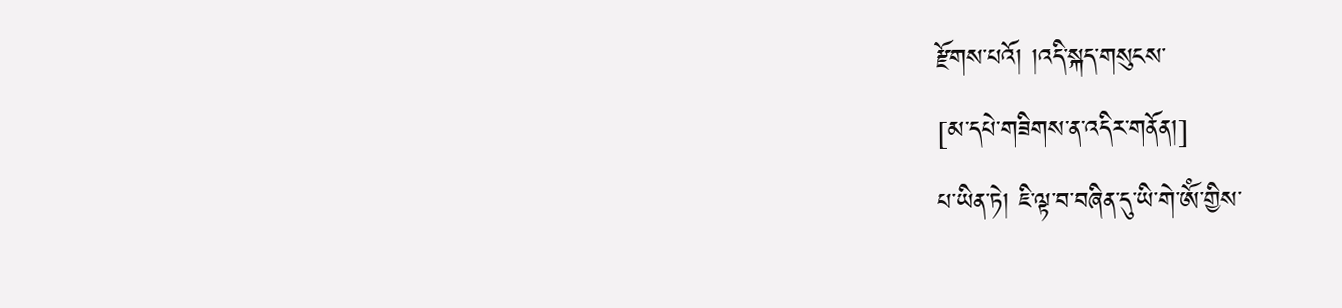རྫོགས་པའོ། །འདི་སྐད་གསུངས་
[མ་དཔེ་གཟིགས་ན་འདིར་གནོན།]
པ་ཡིན་ཏེ། ཇི་ལྟ་བ་བཞིན་དུ་ཡི་གེ་ཨོཾ་གྱིས་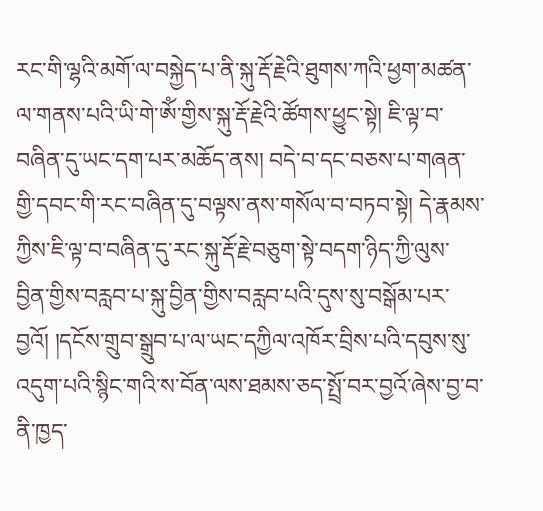རང་གི་ལྷའི་མགོ་ལ་བསྐྱེད་པ་ནི་སྐུ་རྡོ་རྗེའི་ཐུགས་ཀའི་ཕྱག་མཚན་ལ་གནས་པའི་ཡི་གེ་ཨོཾ་གྱིས་སྐུ་རྡོ་རྗེའི་ཚོགས་ཕྱུང་སྟེ། ཇི་ལྟ་བ་བཞིན་དུ་ཡང་དག་པར་མཆོད་ནས། བདེ་བ་དང་བཅས་པ་གཞན་གྱི་དབང་གི་རང་བཞིན་དུ་བལྟས་ནས་གསོལ་བ་བཏབ་སྟེ། དེ་རྣམས་ཀྱིས་ཇི་ལྟ་བ་བཞིན་དུ་རང་སྐུ་རྡོ་རྗེ་བཅུག་སྟེ་བདག་ཉིད་ཀྱི་ལུས་བྱིན་གྱིས་བརླབ་པ་སྐུ་བྱིན་གྱིས་བརླབ་པའི་དུས་སུ་བསྒོམ་པར་བྱའོ། །དངོས་གྲུབ་སྒྲུབ་པ་ལ་ཡང་དཀྱིལ་འཁོར་བྲིས་པའི་དབུས་སུ་འདུག་པའི་སྙིང་གའི་ས་བོན་ལས་ཐམས་ཅད་སྤྲོ་བར་བྱའོ་ཞེས་བྱ་བ་ནི་ཁྱད་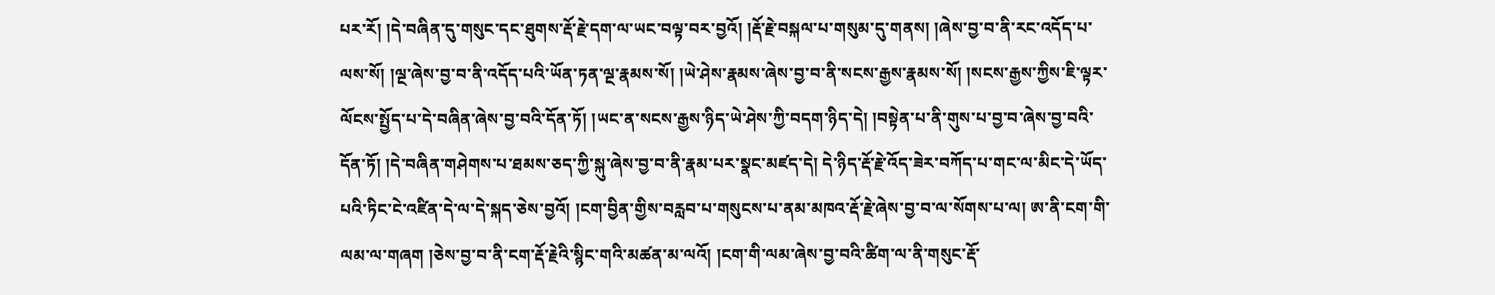པར་རོ། །དེ་བཞིན་དུ་གསུང་དང་ཐུགས་རྡོ་རྗེ་དག་ལ་ཡང་བལྟ་བར་བྱའོ། །རྡོ་རྗེ་བསྐལ་པ་གསུམ་དུ་གནས། །ཞེས་བྱ་བ་ནི་རང་འདོད་པ་ལས་སོ། །ལྔ་ཞེས་བྱ་བ་ནི་འདོད་པའི་ཡོན་ཏན་ལྔ་རྣམས་སོ། །ཡེ་ཤེས་རྣམས་ཞེས་བྱ་བ་ནི་སངས་རྒྱས་རྣམས་སོ། །སངས་རྒྱས་ཀྱིས་ཇི་ལྟར་ལོངས་སྤྱོད་པ་དེ་བཞིན་ཞེས་བྱ་བའི་དོན་ཏོ། །ཡང་ན་སངས་རྒྱས་ཉིད་ཡེ་ཤེས་ཀྱི་བདག་ཉིད་དེ། །བསྟེན་པ་ནི་གུས་པ་བྱ་བ་ཞེས་བྱ་བའི་དོན་ཏོ། །དེ་བཞིན་གཤེགས་པ་ཐམས་ཅད་ཀྱི་སྐུ་ཞེས་བྱ་བ་ནི་རྣམ་པར་སྣང་མཛད་དེ། དེ་ཉིད་རྡོ་རྗེ་འོད་ཟེར་བཀོད་པ་གང་ལ་མིང་དེ་ཡོད་པའི་ཏིང་ངེ་འཛིན་དེ་ལ་དེ་སྐད་ཅེས་བྱའོ། །ངག་བྱིན་གྱིས་བརླབ་པ་གསུངས་པ་ནམ་མཁའ་རྡོ་རྗེ་ཞེས་བྱ་བ་ལ་སོགས་པ་ལ། ཨ་ནི་ངག་གི་ལམ་ལ་གཞག །ཅེས་བྱ་བ་ནི་ངག་རྡོ་རྗེའི་སྙིང་གའི་མཚན་མ་ལའོ། །ངག་གི་ལམ་ཞེས་བྱ་བའི་ཚིག་ལ་ནི་གསུང་རྡོ་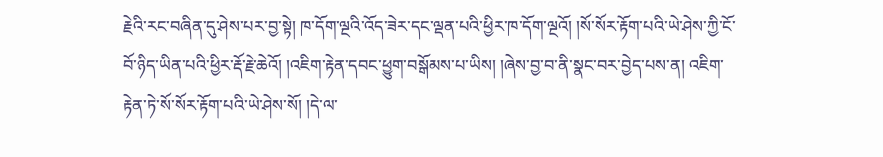རྗེའི་རང་བཞིན་དུ་ཤེས་པར་བྱ་སྟེ། ཁ་དོག་ལྔའི་འོད་ཟེར་དང་ལྡན་པའི་ཕྱིར་ཁ་དོག་ལྔའོ། །སོ་སོར་རྟོག་པའི་ཡེ་ཤེས་ཀྱི་ངོ་བོ་ཉིད་ཡིན་པའི་ཕྱིར་རྡོ་རྗེ་ཆེའོ། །འཇིག་རྟེན་དབང་ཕྱུག་བསྒོམས་པ་ཡིས། །ཞེས་བྱ་བ་ནི་སྣང་བར་བྱེད་པས་ན། འཇིག་རྟེན་ཏེ་སོ་སོར་རྟོག་པའི་ཡེ་ཤེས་སོ། །དེ་ལ་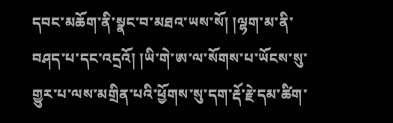དབང་མཆོག་ནི་སྣང་བ་མཐའ་ཡས་སོ། །ལྷག་མ་ནི་བཤད་པ་དང་འདྲའོ། །ཡི་གེ་ཨ་ལ་སོགས་པ་ཡོངས་སུ་གྱུར་པ་ལས་མགྲིན་པའི་ཕྱོགས་སུ་དག་རྡོ་རྗེ་དམ་ཚིག་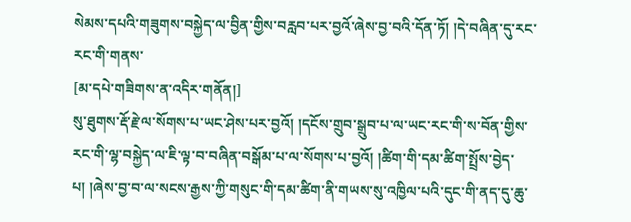སེམས་དཔའི་གཟུགས་བསྐྱེད་ལ་བྱིན་གྱིས་བརླབ་པར་བྱའོ་ཞེས་བྱ་བའི་དོན་ཏོ། །དེ་བཞིན་དུ་རང་རང་གི་གནས་
[མ་དཔེ་གཟིགས་ན་འདིར་གནོན།]
སུ་ཐུགས་རྡོ་རྗེ་ལ་སོགས་པ་ཡང་ཤེས་པར་བྱའོ། །དངོས་གྲུབ་སྒྲུབ་པ་ལ་ཡང་རང་གི་ས་བོན་གྱིས་རང་གི་ལྷ་བསྐྱེད་ལ་ཇི་ལྟ་བ་བཞིན་བསྒོམ་པ་ལ་སོགས་པ་བྱའོ། །ཚིག་གི་དམ་ཚིག་སྤྲོས་བྱེད་པ། །ཞེས་བྱ་བ་ལ་སངས་རྒྱས་ཀྱི་གསུང་གི་དམ་ཚིག་ནི་གཡས་སུ་འཁྱིལ་པའི་དུང་གི་ནད་དུ་ཆུ་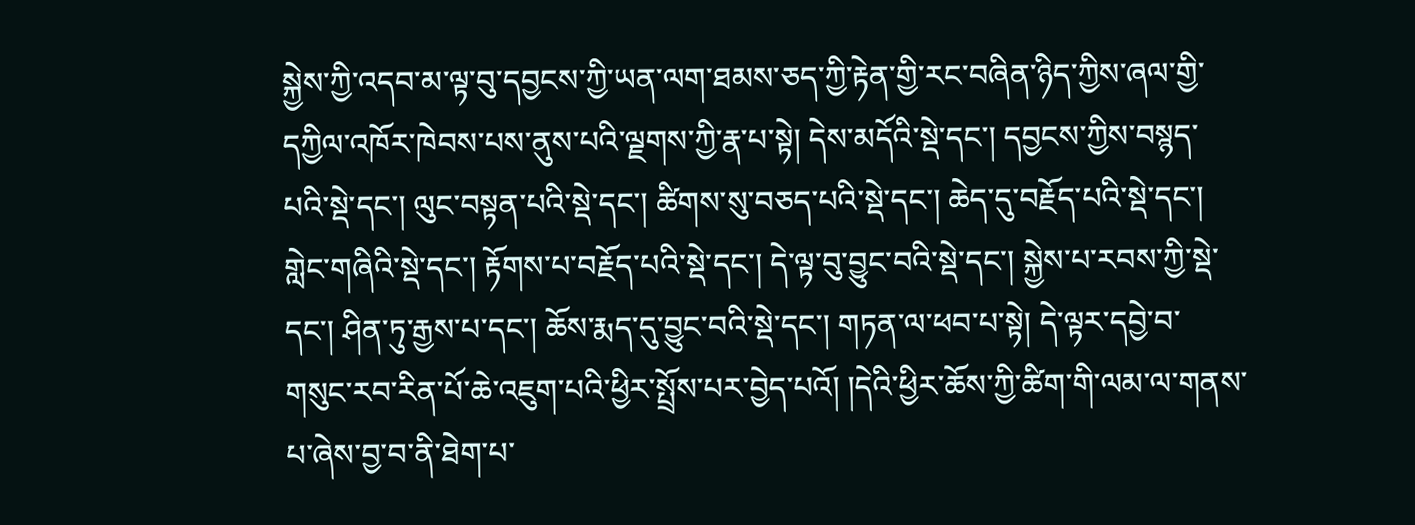སྐྱེས་ཀྱི་འདབ་མ་ལྟ་བུ་དབྱངས་ཀྱི་ཡན་ལག་ཐམས་ཅད་ཀྱི་རྟེན་གྱི་རང་བཞིན་ཉིད་ཀྱིས་ཞལ་གྱི་དཀྱིལ་འཁོར་ཁེབས་པས་ནུས་པའི་ལྗགས་ཀྱི་རྣ་པ་སྟེ། དེས་མདོའི་སྡེ་དང་། དབྱངས་ཀྱིས་བསྙད་པའི་སྡེ་དང་། ལུང་བསྟན་པའི་སྡེ་དང་། ཚིགས་སུ་བཅད་པའི་སྡེ་དང་། ཆེད་དུ་བརྗོད་པའི་སྡེ་དང་། གླེང་གཞིའི་སྡེ་དང་། རྟོགས་པ་བརྗོད་པའི་སྡེ་དང་། དེ་ལྟ་བུ་བྱུང་བའི་སྡེ་དང་། སྐྱེས་པ་རབས་ཀྱི་སྡེ་དང་། ཤིན་ཏུ་རྒྱས་པ་དང་། ཆོས་རྨད་དུ་བྱུང་བའི་སྡེ་དང་། གཏན་ལ་ཕབ་པ་སྟེ། དེ་ལྟར་དབྱེ་བ་གསུང་རབ་རིན་པོ་ཆེ་འཇུག་པའི་ཕྱིར་སྤྲོས་པར་བྱེད་པའོ། །དེའི་ཕྱིར་ཆོས་ཀྱི་ཚིག་གི་ལམ་ལ་གནས་པ་ཞེས་བྱ་བ་ནི་ཐེག་པ་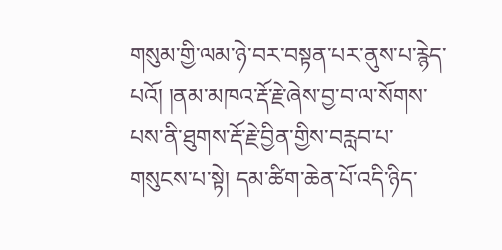གསུམ་གྱི་ལམ་ཉེ་བར་བསྟན་པར་ནུས་པ་རྙེད་པའོ། །ནམ་མཁའ་རྡོ་རྗེ་ཞེས་བྱ་བ་ལ་སོགས་པས་ནི་ཐུགས་རྡོ་རྗེ་བྱིན་གྱིས་བརླབ་པ་གསུངས་པ་སྟེ། དམ་ཚིག་ཆེན་པོ་འདི་ཉིད་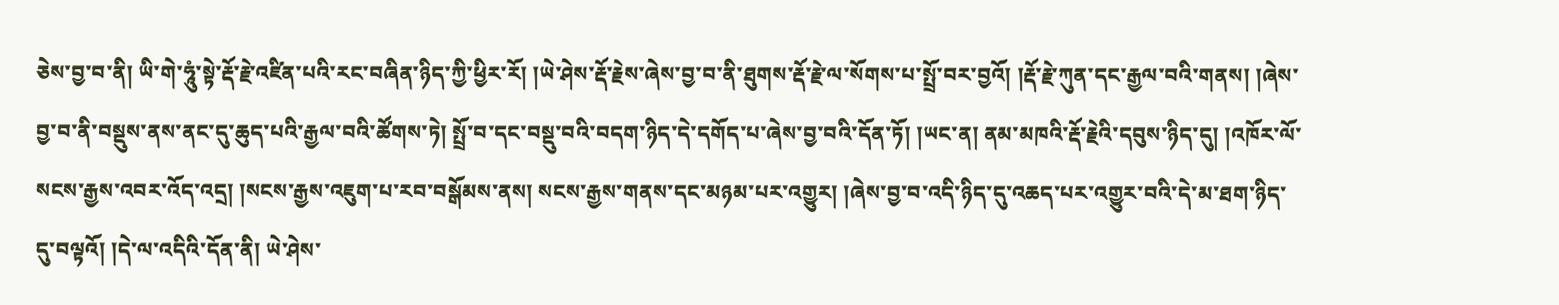ཅེས་བྱ་བ་ནི། ཡི་གེ་ཧཱུཾ་སྟེ་རྡོ་རྗེ་འཛིན་པའི་རང་བཞིན་ཉིད་ཀྱི་ཕྱིར་རོ། །ཡེ་ཤེས་རྡོ་རྗེས་ཞེས་བྱ་བ་ནི་ཐུགས་རྡོ་རྗེ་ལ་སོགས་པ་སྤྲོ་བར་བྱའོ། །རྡོ་རྗེ་ཀུན་དང་རྒྱལ་བའི་གནས། །ཞེས་བྱ་བ་ནི་བསྡུས་ནས་ནང་དུ་ཆུད་པའི་རྒྱལ་བའི་ཚོགས་ཏེ། སྤྲོ་བ་དང་བསྡུ་བའི་བདག་ཉིད་དེ་དགོད་པ་ཞེས་བྱ་བའི་དོན་ཏོ། །ཡང་ན། ནམ་མཁའི་རྡོ་རྗེའི་དབུས་ཉིད་དུ། །འཁོར་ལོ་སངས་རྒྱས་འབར་འོད་འདྲ། །སངས་རྒྱས་འཇུག་པ་རབ་བསྒོམས་ནས། སངས་རྒྱས་གནས་དང་མཉམ་པར་འགྱུར། །ཞེས་བྱ་བ་འདི་ཉིད་དུ་འཆད་པར་འགྱུར་བའི་དེ་མ་ཐག་ཉིད་དུ་བལྟའོ། །དེ་ལ་འདིའི་དོན་ནི། ཡེ་ཤེས་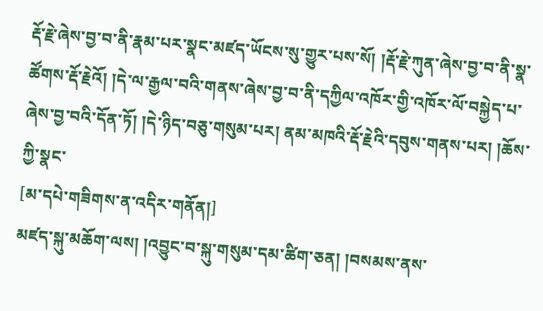རྡོ་རྗེ་ཞེས་བྱ་བ་ནི་རྣམ་པར་སྣང་མཛད་ཡོངས་སུ་གྱུར་པས་སོ། །རྡོ་རྗེ་ཀུན་ཞེས་བྱ་བ་ནི་སྣ་ཚོགས་རྡོ་རྗེའོ། །དེ་ལ་རྒྱལ་བའི་གནས་ཞེས་བྱ་བ་ནི་དཀྱིལ་འཁོར་གྱི་འཁོར་ལོ་བསྐྱེད་པ་ཞེས་བྱ་བའི་དོན་ཏོ། །དེ་ཉིད་བཅུ་གསུམ་པར། ནམ་མཁའི་རྡོ་རྗེའི་དབུས་གནས་པར། །ཆོས་ཀྱི་སྣང་
[མ་དཔེ་གཟིགས་ན་འདིར་གནོན།]
མཛད་སྐུ་མཆོག་ལས། །འབྱུང་བ་སྐུ་གསུམ་དམ་ཚིག་ཅན། །བསམས་ནས་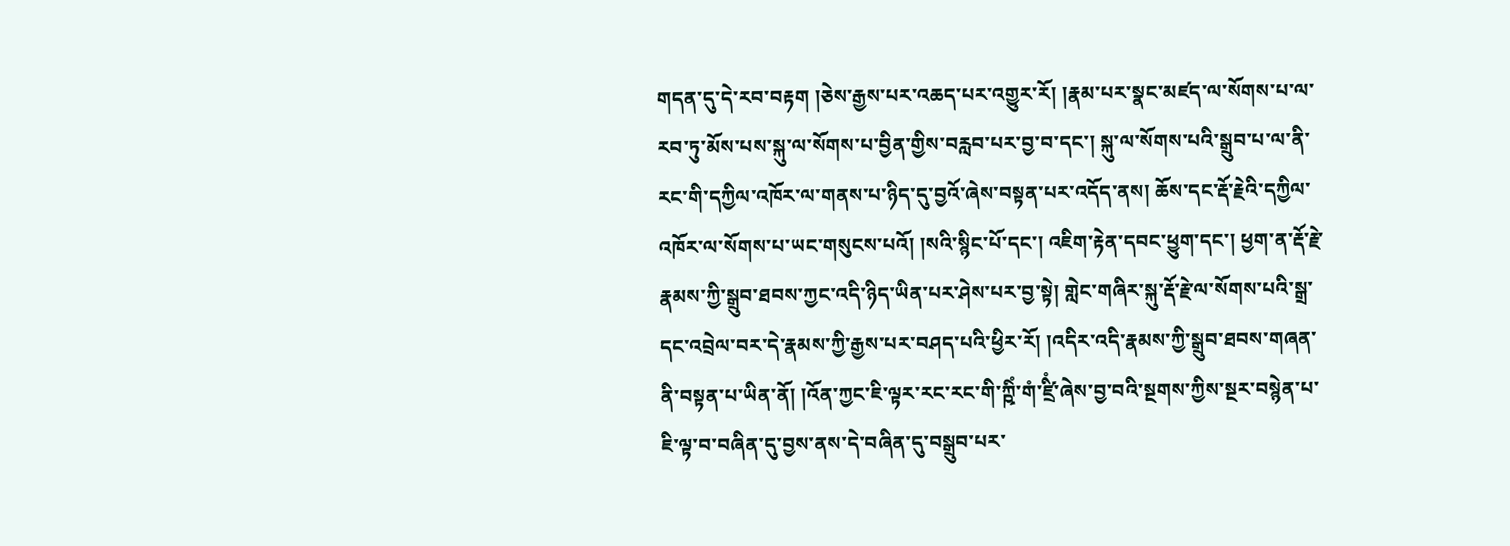གདན་དུ་དེ་རབ་བརྟག །ཅེས་རྒྱས་པར་འཆད་པར་འགྱུར་རོ། །རྣམ་པར་སྣང་མཛད་ལ་སོགས་པ་ལ་རབ་ཏུ་མོས་པས་སྐུ་ལ་སོགས་པ་བྱིན་གྱིས་བརླབ་པར་བྱ་བ་དང་། སྐུ་ལ་སོགས་པའི་སྒྲུབ་པ་ལ་ནི་རང་གི་དཀྱིལ་འཁོར་ལ་གནས་པ་ཉིད་དུ་བྱའོ་ཞེས་བསྟན་པར་འདོད་ནས། ཆོས་དང་རྡོ་རྗེའི་དཀྱིལ་འཁོར་ལ་སོགས་པ་ཡང་གསུངས་པའོ། །སའི་སྙིང་པོ་དང་། འཇིག་རྟེན་དབང་ཕྱུག་དང་། ཕྱག་ན་རྡོ་རྗེ་རྣམས་ཀྱི་སྒྲུབ་ཐབས་ཀྱང་འདི་ཉིད་ཡིན་པར་ཤེས་པར་བྱ་སྟེ། གླེང་གཞིར་སྐུ་རྡོ་རྗེ་ལ་སོགས་པའི་སྒྲ་དང་འབྲེལ་བར་དེ་རྣམས་ཀྱི་རྒྱས་པར་བཤད་པའི་ཕྱིར་རོ། །འདིར་འདི་རྣམས་ཀྱི་སྒྲུབ་ཐབས་གཞན་ནི་བསྟན་པ་ཡིན་ནོ། །འོན་ཀྱང་ཇི་ལྟར་རང་རང་གི་ཀྵིཾ་གཾ་ཛྲིཾ་ཞེས་བྱ་བའི་སྔགས་ཀྱིས་སྔར་བསྙེན་པ་ཇི་ལྟ་བ་བཞིན་དུ་བྱས་ནས་དེ་བཞིན་དུ་བསྒྲུབ་པར་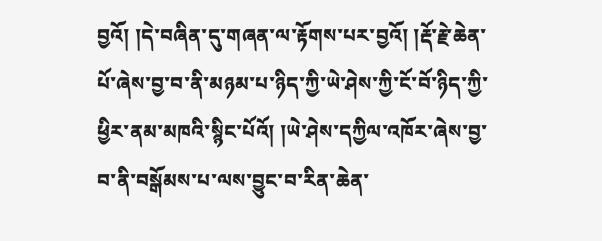བྱའོ། །དེ་བཞིན་དུ་གཞན་ལ་རྟོགས་པར་བྱའོ། །རྡོ་རྗེ་ཆེན་པོ་ཞེས་བྱ་བ་ནི་མཉམ་པ་ཉིད་ཀྱི་ཡེ་ཤེས་ཀྱི་ངོ་བོ་ཉིད་ཀྱི་ཕྱིར་ནམ་མཁའི་སྙིང་པོའོ། །ཡེ་ཤེས་དཀྱིལ་འཁོར་ཞེས་བྱ་བ་ནི་བསྒོམས་པ་ལས་བྱུང་བ་རིན་ཆེན་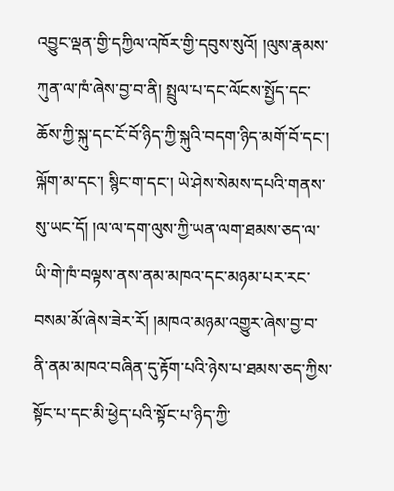འབྱུང་ལྡན་གྱི་དཀྱིལ་འཁོར་གྱི་དབུས་སུའོ། །ལུས་རྣམས་ཀུན་ལ་ཁཾ་ཞེས་བྱ་བ་ནི། སྤྲུལ་པ་དང་ལོངས་སྤྱོད་དང་ཆོས་ཀྱི་སྐུ་དང་ངོ་བོ་ཉིད་ཀྱི་སྐུའི་བདག་ཉིད་མགོ་བོ་དང་། ལྐོག་མ་དང་། སྙིང་ག་དང་། ཡེ་ཤེས་སེམས་དཔའི་གནས་སུ་ཡང་དོ། །ལ་ལ་དག་ལུས་ཀྱི་ཡན་ལག་ཐམས་ཅད་ལ་ཡི་གེ་ཁཾ་བལྟས་ནས་ནམ་མཁའ་དང་མཉམ་པར་རང་བསམ་མོ་ཞེས་ཟེར་རོ། །མཁའ་མཉམ་འགྱུར་ཞེས་བྱ་བ་ནི་ནམ་མཁའ་བཞིན་དུ་རྟོག་པའི་ཉེས་པ་ཐམས་ཅད་ཀྱིས་སྟོང་པ་དང་མི་ཕྱེད་པའི་སྟོང་པ་ཉིད་ཀྱི་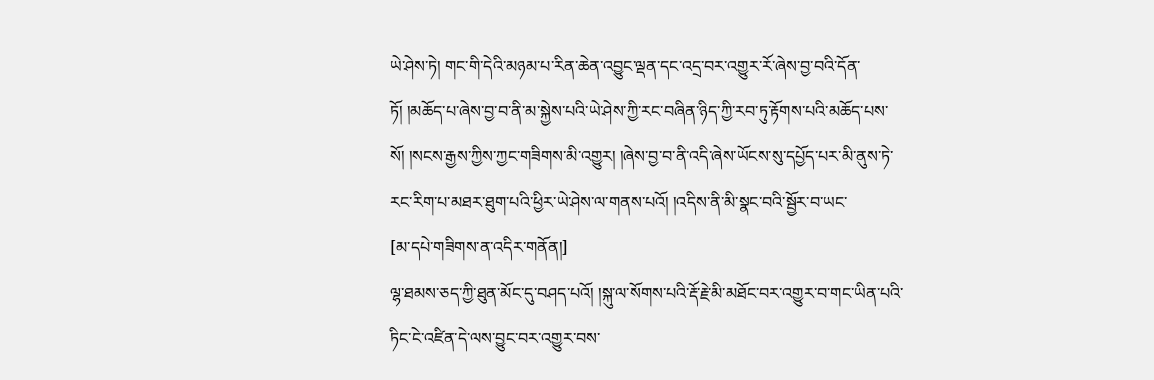ཡེ་ཤེས་ཏེ། གང་གི་དེའི་མཉམ་པ་རིན་ཆེན་འབྱུང་ལྡན་དང་འདྲ་བར་འགྱུར་རོ་ཞེས་བྱ་བའི་དོན་ཏོ། །མཆོད་པ་ཞེས་བྱ་བ་ནི་མ་སྐྱེས་པའི་ཡེ་ཤེས་ཀྱི་རང་བཞིན་ཉིད་ཀྱི་རབ་ཏུ་རྟོགས་པའི་མཆོད་པས་སོ། །སངས་རྒྱས་ཀྱིས་ཀྱང་གཟིགས་མི་འགྱུར། །ཞེས་བྱ་བ་ནི་འདི་ཞེས་ཡོངས་སུ་དཔྱོད་པར་མི་ནུས་ཏེ་རང་རིག་པ་མཐར་ཐུག་པའི་ཕྱིར་ཡེ་ཤེས་ལ་གནས་པའོ། །འདིས་ནི་མི་སྣང་བའི་སྦྱོར་བ་ཡང་
[མ་དཔེ་གཟིགས་ན་འདིར་གནོན།]
ལྷ་ཐམས་ཅད་ཀྱི་ཐུན་མོང་དུ་བཤད་པའོ། །སྐུ་ལ་སོགས་པའི་རྡོ་རྗེ་མི་མཐོང་བར་འགྱུར་བ་གང་ཡིན་པའི་ཏིང་ངེ་འཛིན་དེ་ལས་བྱུང་བར་འགྱུར་བས་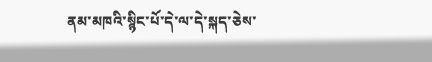ནམ་མཁའི་སྙིང་པོ་དེ་ལ་དེ་སྐད་ཅེས་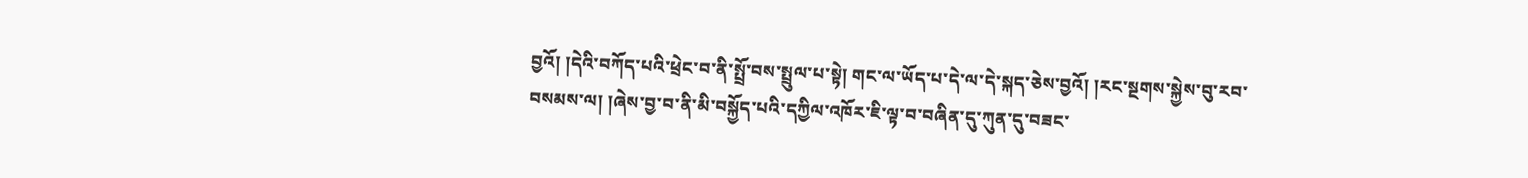བྱའོ། །དེའི་བཀོད་པའི་ཕྲེང་བ་ནི་སྤྲོ་བས་སྤྲུལ་པ་སྟེ། གང་ལ་ཡོད་པ་དེ་ལ་དེ་སྐད་ཅེས་བྱའོ། །རང་སྔགས་སྐྱེས་བུ་རབ་བསམས་ལ། །ཞེས་བྱ་བ་ནི་མི་བསྐྱོད་པའི་དཀྱིལ་འཁོར་ཇི་ལྟ་བ་བཞིན་དུ་ཀུན་དུ་བཟང་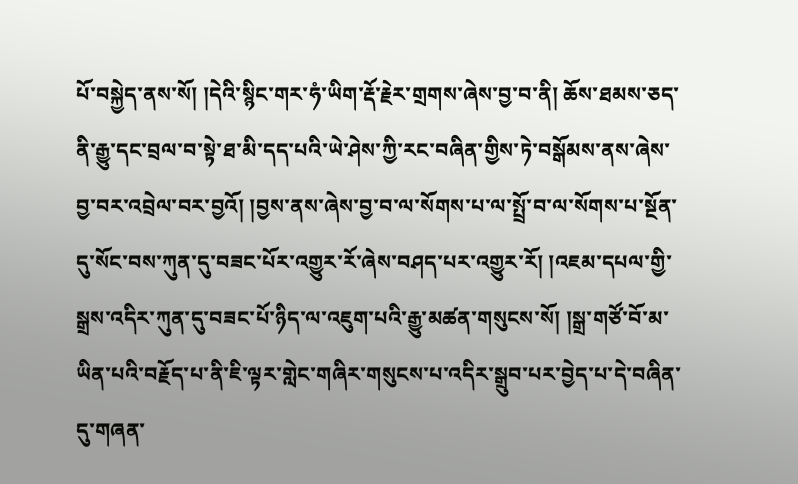པོ་བསྐྱེད་ནས་སོ། །དེའི་སྙིང་གར་ཧཾ་ཡིག་རྡོ་རྗེར་གྲགས་ཞེས་བྱ་བ་ནི། ཆོས་ཐམས་ཅད་ནི་རྒྱུ་དང་བྲལ་བ་སྟེ་ཐ་མི་དད་པའི་ཡེ་ཤེས་ཀྱི་རང་བཞིན་གྱིས་ཏེ་བསྒོམས་ནས་ཞེས་བྱ་བར་འབྲེལ་བར་བྱའོ། །བྱས་ནས་ཞེས་བྱ་བ་ལ་སོགས་པ་ལ་སྤྲོ་བ་ལ་སོགས་པ་སྔོན་དུ་སོང་བས་ཀུན་དུ་བཟང་པོར་འགྱུར་རོ་ཞེས་བཤད་པར་འགྱུར་རོ། །འཇམ་དཔལ་གྱི་སྒྲས་འདིར་ཀུན་དུ་བཟང་པོ་ཉིད་ལ་འཇུག་པའི་རྒྱུ་མཚན་གསུངས་སོ། །སྒྲ་གཙོ་བོ་མ་ཡིན་པའི་བརྗོད་པ་ནི་ཇི་ལྟར་གླེང་གཞིར་གསུངས་པ་འདིར་སྒྲུབ་པར་བྱེད་པ་དེ་བཞིན་དུ་གཞན་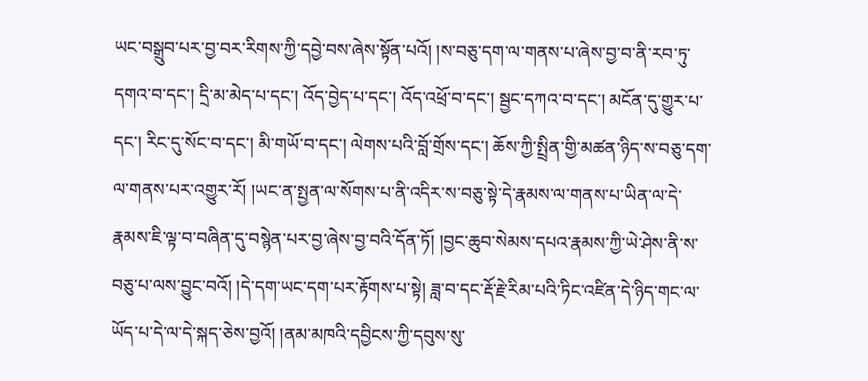ཡང་བསྒྲུབ་པར་བྱ་བར་རིགས་ཀྱི་དབྱེ་བས་ཞེས་སྟོན་པའོ། །ས་བཅུ་དག་ལ་གནས་པ་ཞེས་བྱ་བ་ནི་རབ་ཏུ་དགའ་བ་དང་། དྲི་མ་མེད་པ་དང་། འོད་བྱེད་པ་དང་། འོད་འཕྲོ་བ་དང་། སྦྱང་དཀའ་བ་དང་། མངོན་དུ་གྱུར་པ་དང་། རིང་དུ་སོང་བ་དང་། མི་གཡོ་བ་དང་། ལེགས་པའི་བློ་གྲོས་དང་། ཆོས་ཀྱི་སྤྲིན་གྱི་མཚན་ཉིད་ས་བཅུ་དག་ལ་གནས་པར་འགྱུར་རོ། །ཡང་ན་སྤྱན་ལ་སོགས་པ་ནི་འདིར་ས་བཅུ་སྟེ་དེ་རྣམས་ལ་གནས་པ་ཡིན་ལ་དེ་རྣམས་ཇི་ལྟ་བ་བཞིན་དུ་བསྙེན་པར་བྱ་ཞེས་བྱ་བའི་དོན་ཏོ། །བྱང་ཆུབ་སེམས་དཔའ་རྣམས་ཀྱི་ཡེ་ཤེས་ནི་ས་བཅུ་པ་ལས་བྱུང་བའོ། །དེ་དག་ཡང་དག་པར་རྟོགས་པ་སྟེ། ཟླ་བ་དང་རྡོ་རྗེ་རིམ་པའི་ཏིང་འཛིན་དེ་ཉིད་གང་ལ་ཡོད་པ་དེ་ལ་དེ་སྐད་ཅེས་བྱའོ། །ནམ་མཁའི་དབྱིངས་ཀྱི་དབུས་སུ་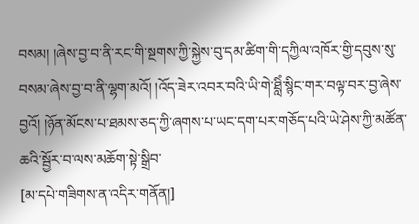བསམ། །ཞེས་བྱ་བ་ནི་རང་གི་སྔགས་ཀྱི་སྐྱེས་བུ་དམ་ཚིག་གི་དཀྱིལ་འཁོར་གྱི་དབུས་སུ་བསམ་ཞེས་བྱ་བ་ནི་ལྷག་མའོ། །འོད་ཟེར་འབར་བའི་ཡི་གེ་ཐླིཾ་སྙིང་གར་བལྟ་བར་བྱ་ཞེས་བྱའོ། །ཉོན་མོངས་པ་ཐམས་ཅད་ཀྱི་ཞགས་པ་ཡང་དག་པར་གཅོད་པའི་ཡེ་ཤེས་ཀྱི་མཚོན་ཆའི་སྦྱོར་བ་ལས་མཆོག་སྟེ་སྒྲིབ་
[མ་དཔེ་གཟིགས་ན་འདིར་གནོན།]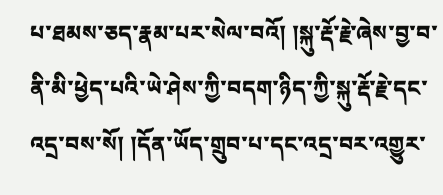པ་ཐམས་ཅད་རྣམ་པར་སེལ་བའོ། །སྐུ་རྡོ་རྗེ་ཞེས་བྱ་བ་ནི་མི་ཕྱེད་པའི་ཡེ་ཤེས་ཀྱི་བདག་ཉིད་ཀྱི་སྐུ་རྡོ་རྗེ་དང་འདྲ་བས་སོ། །དོན་ཡོད་གྲུབ་པ་དང་འདྲ་བར་འགྱུར་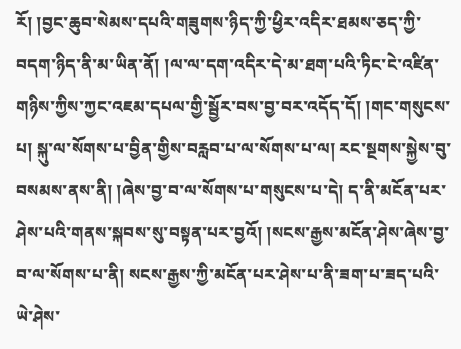རོ། །བྱང་ཆུབ་སེམས་དཔའི་གཟུགས་ཉིད་ཀྱི་ཕྱིར་འདིར་ཐམས་ཅད་ཀྱི་བདག་ཉིད་ནི་མ་ཡིན་ནོ། །ལ་ལ་དག་འདིར་དེ་མ་ཐག་པའི་ཏིང་ངེ་འཛིན་གཉིས་ཀྱིས་ཀྱང་འཇམ་དཔལ་གྱི་སྦྱོར་བས་བྱ་བར་འདོད་དོ། །གང་གསུངས་པ། སྐུ་ལ་སོགས་པ་བྱིན་གྱིས་བརླབ་པ་ལ་སོགས་པ་ལ། རང་སྔགས་སྐྱེས་བུ་བསམས་ནས་ནི། །ཞེས་བྱ་བ་ལ་སོགས་པ་གསུངས་པ་དེ། ད་ནི་མངོན་པར་ཤེས་པའི་གནས་སྐབས་སུ་བསྟན་པར་བྱའོ། །སངས་རྒྱས་མངོན་ཤེས་ཞེས་བྱ་བ་ལ་སོགས་པ་ནི། སངས་རྒྱས་ཀྱི་མངོན་པར་ཤེས་པ་ནི་ཟག་པ་ཟད་པའི་ཡེ་ཤེས་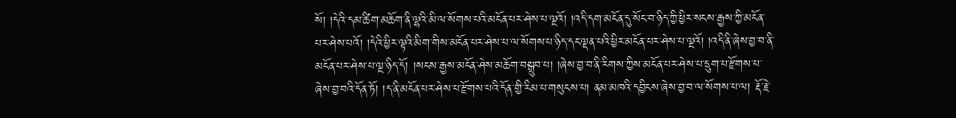སོ། །དེའི་དམ་ཚིག་མཆོག་ནི་ལྷའི་མི་ལ་སོགས་པའི་མངོན་པར་ཤེས་པ་ལྔའོ། །འདི་དག་མངོན་དུ་སོང་བ་ཉིད་ཀྱི་ཕྱིར་སངས་རྒྱས་ཀྱི་མངོན་པར་ཤེས་པའོ། །དེའི་ཕྱིར་ལྟའི་མིག་གིས་མངོན་པར་ཤེས་པ་ལ་སོགས་པ་ཉིད་དང་ལྡན་པའི་ཕྱིར་མངོན་པར་ཤེས་པ་ལྔའོ། །འདི་ནི་ཞེས་བྱ་བ་ནི་མངོན་པར་ཤེས་པ་ལྔ་ཉིད་དོ། །སངས་རྒྱས་མངོན་ཤེས་མཆོག་བསྒྲུབ་པ། །ཞེས་བྱ་བ་ནི་རིགས་ཀྱིས་མངོན་པར་ཤེས་པ་དྲུག་པ་རྫོགས་པ་ཞེས་བྱ་བའི་དོན་ཏོ། །ད་ནི་མངོན་པར་ཤེས་པ་རྫོགས་པའི་དོན་གྱི་རིམ་པ་གསུངས་པ། ནམ་མཁའི་དབྱིངས་ཞེས་བྱ་བ་ལ་སོགས་པ་ལ། རྡོ་རྗེ་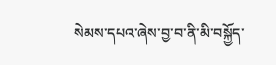སེམས་དཔའ་ཞེས་བྱ་བ་ནི་མི་བསྐྱོད་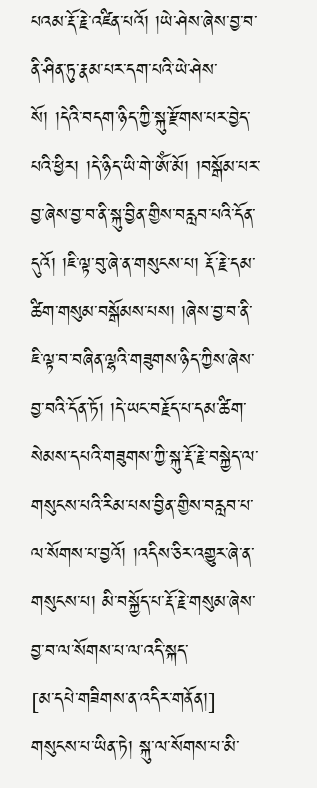པའམ་རྡོ་རྗེ་འཛིན་པའོ། །ཡེ་ཤེས་ཞེས་བྱ་བ་ནི་ཤིན་ཏུ་རྣམ་པར་དག་པའི་ཡེ་ཤེས་སོ། །དེའི་བདག་ཉིད་ཀྱི་སྐུ་རྫོགས་པར་བྱེད་པའི་ཕྱིར། །དེ་ཉིད་ཡི་གེ་ཨོཾ་མོ། །བསྒོམ་པར་བྱ་ཞེས་བྱ་བ་ནི་སྐུ་བྱིན་གྱིས་བརླབ་པའི་དོན་དུའོ། །ཇི་ལྟ་བུ་ཞེ་ན་གསུངས་པ། རྡོ་རྗེ་དམ་ཚིག་གསུམ་བསྒོམས་པས། །ཞེས་བྱ་བ་ནི་ཇི་ལྟ་བ་བཞིན་ལྷའི་གཟུགས་ཉིད་ཀྱིས་ཞེས་བྱ་བའི་དོན་ཏོ། །དེ་ཡང་བརྗོད་པ་དམ་ཚིག་སེམས་དཔའི་གཟུགས་ཀྱི་སྐུ་རྡོ་རྗེ་བསྐྱེད་ལ་གསུངས་པའི་རིམ་པས་བྱིན་གྱིས་བརླབ་པ་ལ་སོགས་པ་བྱའོ། །འདིས་ཅིར་འགྱུར་ཞེ་ན་གསུངས་པ། མི་བསྐྱོད་པ་རྡོ་རྗེ་གསུམ་ཞེས་བྱ་བ་ལ་སོགས་པ་ལ་འདི་སྐད་
[མ་དཔེ་གཟིགས་ན་འདིར་གནོན།]
གསུངས་པ་ཡིན་ཏེ། སྐུ་ལ་སོགས་པ་མི་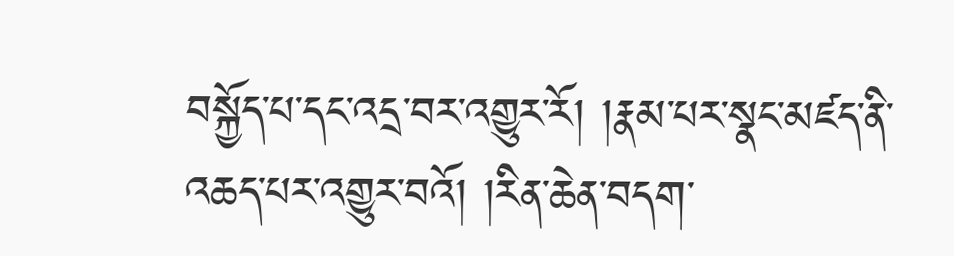བསྐྱོད་པ་དང་འདྲ་བར་འགྱུར་རོ། །རྣམ་པར་སྣང་མཛད་ནི་འཆད་པར་འགྱུར་བའོ། །རིན་ཆེན་བདག་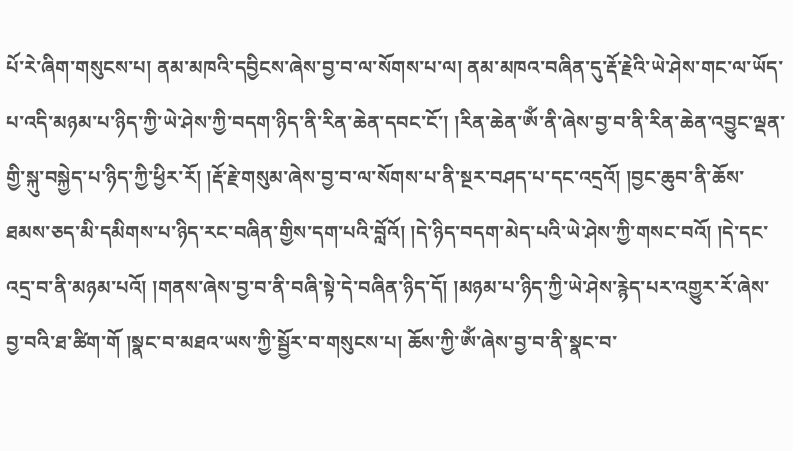པོ་རེ་ཞིག་གསུངས་པ། ནམ་མཁའི་དབྱིངས་ཞེས་བྱ་བ་ལ་སོགས་པ་ལ། ནམ་མཁའ་བཞིན་དུ་རྡོ་རྗེའི་ཡེ་ཤེས་གང་ལ་ཡོད་པ་འདི་མཉམ་པ་ཉིད་ཀྱི་ཡེ་ཤེས་ཀྱི་བདག་ཉིད་ནི་རིན་ཆེན་དབང་ངོ་། །རིན་ཆེན་ཨོཾ་ནི་ཞེས་བྱ་བ་ནི་རིན་ཆེན་འབྱུང་ལྡན་གྱི་སྐུ་བསྐྱེད་པ་ཉིད་ཀྱི་ཕྱིར་རོ། །རྡོ་རྗེ་གསུམ་ཞེས་བྱ་བ་ལ་སོགས་པ་ནི་སྔར་བཤད་པ་དང་འདྲའོ། །བྱང་ཆུབ་ནི་ཆོས་ཐམས་ཅད་མི་དམིགས་པ་ཉིད་རང་བཞིན་གྱིས་དག་པའི་བློའོ། །དེ་ཉིད་བདག་མེད་པའི་ཡེ་ཤེས་ཀྱི་གསང་བའོ། །དེ་དང་འདྲ་བ་ནི་མཉམ་པའོ། །གནས་ཞེས་བྱ་བ་ནི་བཞི་སྟེ་དེ་བཞིན་ཉིད་དོ། །མཉམ་པ་ཉིད་ཀྱི་ཡེ་ཤེས་རྙེད་པར་འགྱུར་རོ་ཞེས་བྱ་བའི་ཐ་ཚིག་གོ །སྣང་བ་མཐའ་ཡས་ཀྱི་སྦྱོར་བ་གསུངས་པ། ཆོས་ཀྱི་ཨོཾ་ཞེས་བྱ་བ་ནི་སྣང་བ་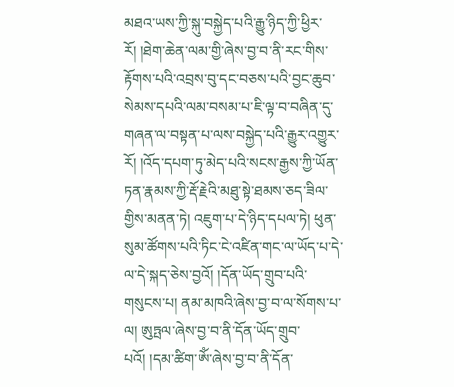མཐའ་ཡས་ཀྱི་སྐུ་བསྐྱེད་པའི་རྒྱུ་ཉིད་ཀྱི་ཕྱིར་རོ། །ཐེག་ཆེན་ལམ་གྱི་ཞེས་བྱ་བ་ནི་རང་གིས་རྟོགས་པའི་འབྲས་བུ་དང་བཅས་པའི་བྱང་ཆུབ་སེམས་དཔའི་ལམ་བསམ་པ་ཇི་ལྟ་བ་བཞིན་དུ་གཞན་ལ་བསྟན་པ་ལས་བསྐྱེད་པའི་རྒྱུར་འགྱུར་རོ། །འོད་དཔག་ཏུ་མེད་པའི་སངས་རྒྱས་ཀྱི་ཡོན་ཏན་རྣམས་ཀྱི་རྡོ་རྗེའི་མཐུ་སྟེ་ཐམས་ཅད་ཟིལ་གྱིས་མནན་ཏེ། འཇུག་པ་དེ་ཉིད་དཔལ་ཏེ། ཕུན་སུམ་ཚོགས་པའི་ཏིང་ངེ་འཛིན་གང་ལ་ཡོད་པ་དེ་ལ་དེ་སྐད་ཅེས་བྱའོ། །དོན་ཡོད་གྲུབ་པའི་གསུངས་པ། ནམ་མཁའི་ཞེས་བྱ་བ་ལ་སོགས་པ་ལ། ཨུཏྤལ་ཞེས་བྱ་བ་ནི་དོན་ཡོད་གྲུབ་པའོ། །དམ་ཚིག་ཨོཾ་ཞེས་བྱ་བ་ནི་དོན་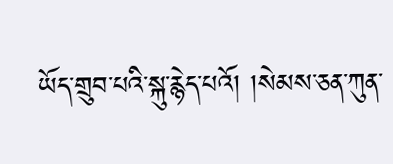ཡོད་གྲུབ་པའི་སྐུ་རྙེད་པའོ། །སེམས་ཅན་ཀུན་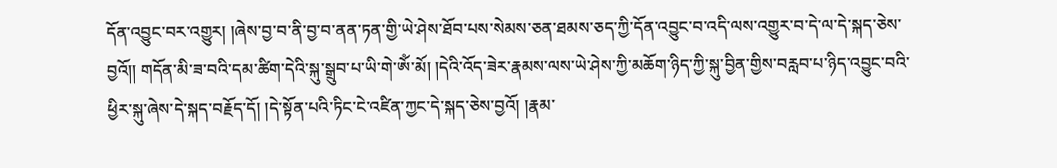དོན་འབྱུང་བར་འགྱུར། །ཞེས་བྱ་བ་ནི་བྱ་བ་ནན་ཏན་གྱི་ཡེ་ཤེས་ཐོབ་པས་སེམས་ཅན་ཐམས་ཅད་ཀྱི་དོན་འབྱུང་བ་འདི་ལས་འགྱུར་བ་དེ་ལ་དེ་སྐད་ཅེས་བྱའོ།། གདོན་མི་ཟ་བའི་དམ་ཚིག་དེའི་སྐུ་སྒྲུབ་པ་ཡི་གེ་ཨོཾ་མོ། །དེའི་འོད་ཟེར་རྣམས་ལས་ཡེ་ཤེས་ཀྱི་མཆོག་ཉིད་ཀྱི་སྐུ་བྱིན་གྱིས་བརླབ་པ་ཉིད་འབྱུང་བའི་ཕྱིར་སྐུ་ཞེས་དེ་སྐད་བརྗོད་དོ། །དེ་སྟོན་པའི་ཏིང་ངེ་འཛིན་ཀྱང་དེ་སྐད་ཅེས་བྱའོ། །རྣམ་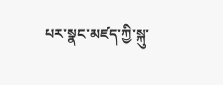པར་སྣང་མཛད་ཀྱི་སྐུ་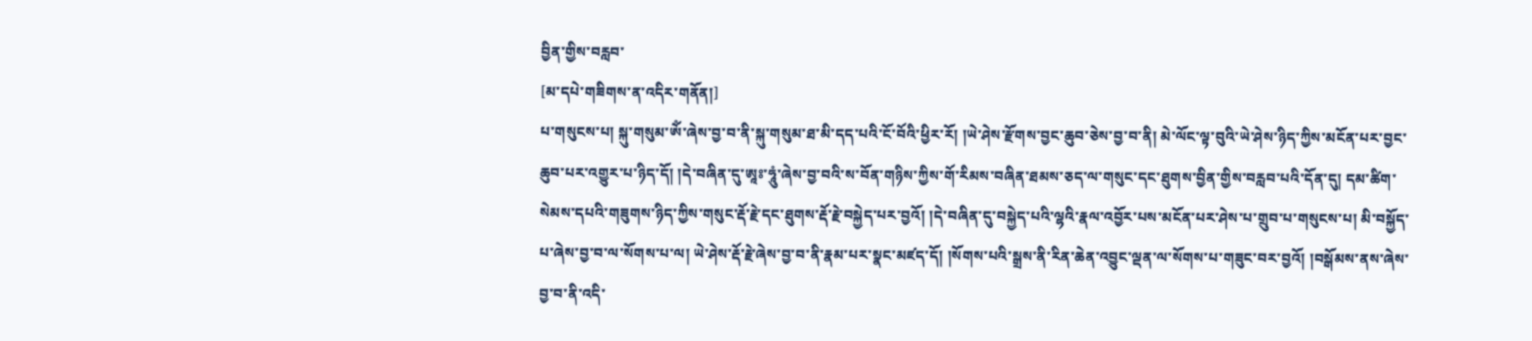བྱིན་གྱིས་བརླབ་
[མ་དཔེ་གཟིགས་ན་འདིར་གནོན།]
པ་གསུངས་པ། སྐུ་གསུམ་ཨོཾ་ཞེས་བྱ་བ་ནི་སྐུ་གསུམ་ཐ་མི་དད་པའི་ངོ་བོའི་ཕྱིར་རོ། །ཡེ་ཤེས་རྫོགས་བྱང་ཆུབ་ཅེས་བྱ་བ་ནི། མེ་ལོང་ལྟ་བུའི་ཡེ་ཤེས་ཉིད་ཀྱིས་མངོན་པར་བྱང་ཆུབ་པར་འགྱུར་པ་ཉིད་དོ། །དེ་བཞིན་དུ་ཨཱཿ་ཧཱུཾ་ཞེས་བྱ་བའི་ས་བོན་གཉིས་ཀྱིས་གོ་རིམས་བཞིན་ཐམས་ཅད་ལ་གསུང་དང་ཐུགས་བྱིན་གྱིས་བརླབ་པའི་དོན་དུ། དམ་ཚིག་སེམས་དཔའི་གཟུགས་ཉིད་ཀྱིས་གསུང་རྡོ་རྗེ་དང་ཐུགས་རྡོ་རྗེ་བསྐྱེད་པར་བྱའོ། །དེ་བཞིན་དུ་བསྐྱེད་པའི་ལྷའི་རྣལ་འབྱོར་པས་མངོན་པར་ཤེས་པ་གྲུབ་པ་གསུངས་པ། མི་བསྐྱོད་པ་ཞེས་བྱ་བ་ལ་སོགས་པ་ལ། ཡེ་ཤེས་རྡོ་རྗེ་ཞེས་བྱ་བ་ནི་རྣམ་པར་སྣང་མཛད་དོ། །སོགས་པའི་སྒྲས་ནི་རིན་ཆེན་འབྱུང་ལྡན་ལ་སོགས་པ་གཟུང་བར་བྱའོ། །བསྒོམས་ནས་ཞེས་བྱ་བ་ནི་འདི་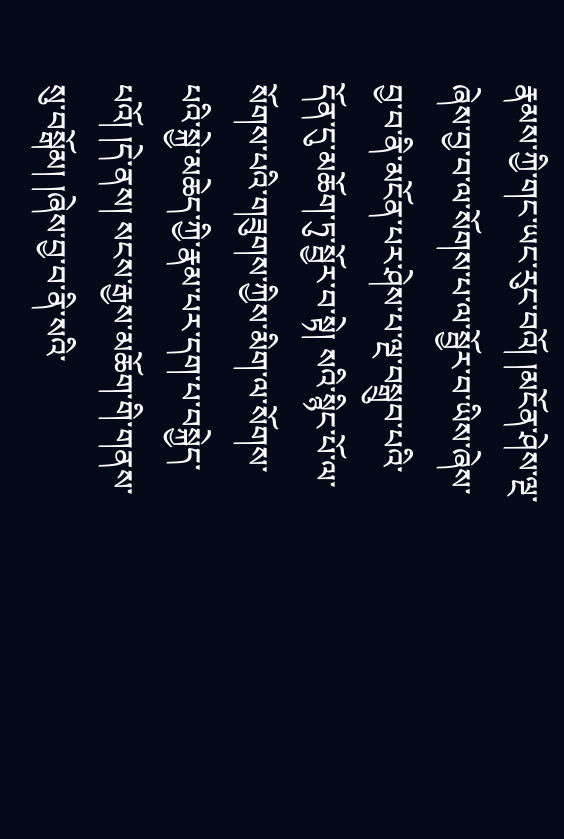རྣམས་ཀྱི་གང་ཡང་རུང་བའོ། །མངོན་ཤེས་ལྔ་ཞེས་བྱ་བ་ལ་སོགས་པ་ལ་སྦྱོར་བ་ཡིས་ཞེས་བྱ་བ་ནི་མངོན་པར་ཤེས་པ་ལྔ་བསྒྲུབ་པའི་དོན་དུ་མཆོག་ཏུ་སྦྱོར་བ་སྟེ། སའི་སྙིང་པོ་ལ་སོགས་པའི་གཟུགས་ཀྱིས་མིག་ལ་སོགས་པའི་སྐྱེ་མཆེད་ཀྱི་རྣམ་པར་དག་པ་བསྐྱེད་པའོ། །དེ་ནས། སངས་རྒྱས་མཆོག་གི་གནས་སུ་བསྒོམ། །ཞེས་བྱ་བ་ནི་སའི་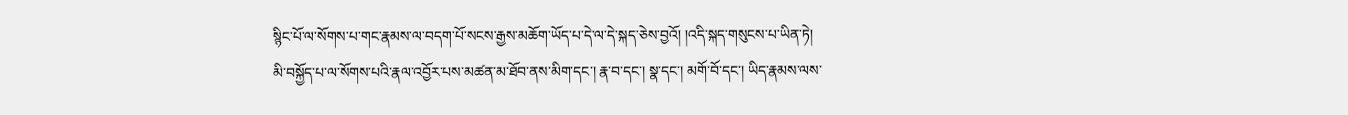སྙིང་པོ་ལ་སོགས་པ་གང་རྣམས་ལ་བདག་པོ་སངས་རྒྱས་མཆོག་ཡོད་པ་དེ་ལ་དེ་སྐད་ཅེས་བྱའོ། །འདི་སྐད་གསུངས་པ་ཡིན་ཏེ། མི་བསྐྱོད་པ་ལ་སོགས་པའི་རྣལ་འབྱོར་པས་མཚན་མ་ཐོབ་ནས་མིག་དང་། རྣ་བ་དང་། སྣ་དང་། མགོ་བོ་དང་། ཡིད་རྣམས་ལས་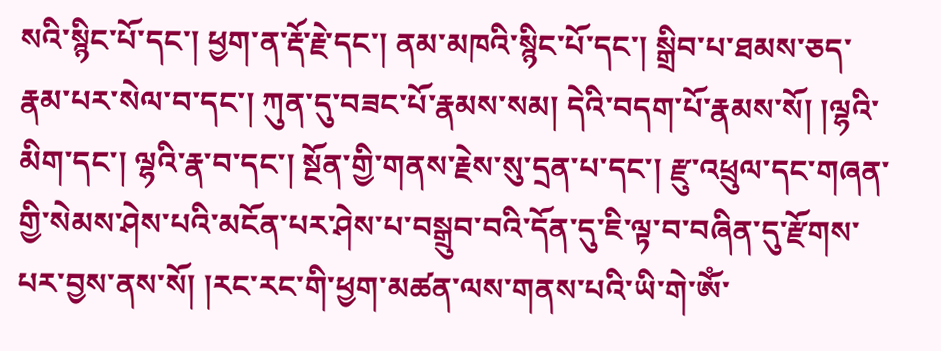སའི་སྙིང་པོ་དང་། ཕྱག་ན་རྡོ་རྗེ་དང་། ནམ་མཁའི་སྙིང་པོ་དང་། སྒྲིབ་པ་ཐམས་ཅད་རྣམ་པར་སེལ་བ་དང་། ཀུན་དུ་བཟང་པོ་རྣམས་སམ། དེའི་བདག་པོ་རྣམས་སོ། །ལྷའི་མིག་དང་། ལྷའི་རྣ་བ་དང་། སྔོན་གྱི་གནས་རྗེས་སུ་དྲན་པ་དང་། རྫུ་འཕྲུལ་དང་གཞན་གྱི་སེམས་ཤེས་པའི་མངོན་པར་ཤེས་པ་བསྒྲུབ་བའི་དོན་དུ་ཇི་ལྟ་བ་བཞིན་དུ་རྫོགས་པར་བྱས་ནས་སོ། །རང་རང་གི་ཕྱག་མཚན་ལས་གནས་པའི་ཡི་གེ་ཨོཾ་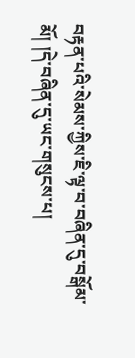བརྟན་པའི་སེམས་ཀྱིས་ཇི་ལྟ་བ་བཞིན་དུ་བསྒོམ་མོ། །དེ་བཞིན་དུ་ཡང་གསུངས་པ།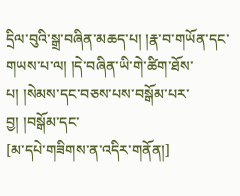དྲིལ་བུའི་སྒྲ་བཞིན་མཆད་པ། །རྣ་བ་གཡོན་དང་གཡས་པ་ལ། །དེ་བཞིན་ཡི་གེ་ཚིག་ཐོས་པ། །སེམས་དང་བཅས་པས་བསྒོམ་པར་བྱ། །བསྒོམ་དང་
[མ་དཔེ་གཟིགས་ན་འདིར་གནོན།]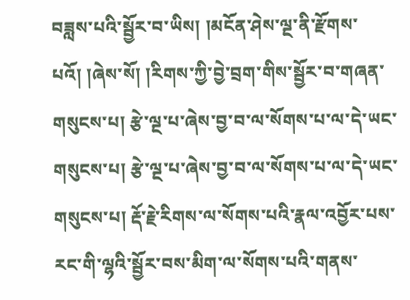བཟླས་པའི་སྦྱོར་བ་ཡིས། །མངོན་ཤེས་ལྔ་ནི་རྫོགས་པའོ། །ཞེས་སོ། །རིགས་ཀྱི་བྱེ་བྲག་གིས་སྦྱོར་བ་གཞན་གསུངས་པ། རྩེ་ལྔ་པ་ཞེས་བྱ་བ་ལ་སོགས་པ་ལ་དེ་ཡང་གསུངས་པ། རྩེ་ལྔ་པ་ཞེས་བྱ་བ་ལ་སོགས་པ་ལ་དེ་ཡང་གསུངས་པ། རྡོ་རྗེ་རིགས་ལ་སོགས་པའི་རྣལ་འབྱོར་པས་རང་གི་ལྷའི་སྦྱོར་བས་མིག་ལ་སོགས་པའི་གནས་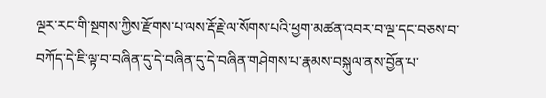ལྔར་རང་གི་སྔགས་ཀྱིས་རྫོགས་པ་ལས་རྡོ་རྗེ་ལ་སོགས་པའི་ཕྱག་མཚན་འབར་བ་ལྔ་དང་བཅས་བ་བཀོད་དེ་ཇི་ལྟ་བ་བཞིན་དུ་དེ་བཞིན་དུ་དེ་བཞིན་གཤེགས་པ་རྣམས་བསྐུལ་ནས་བྱོན་པ་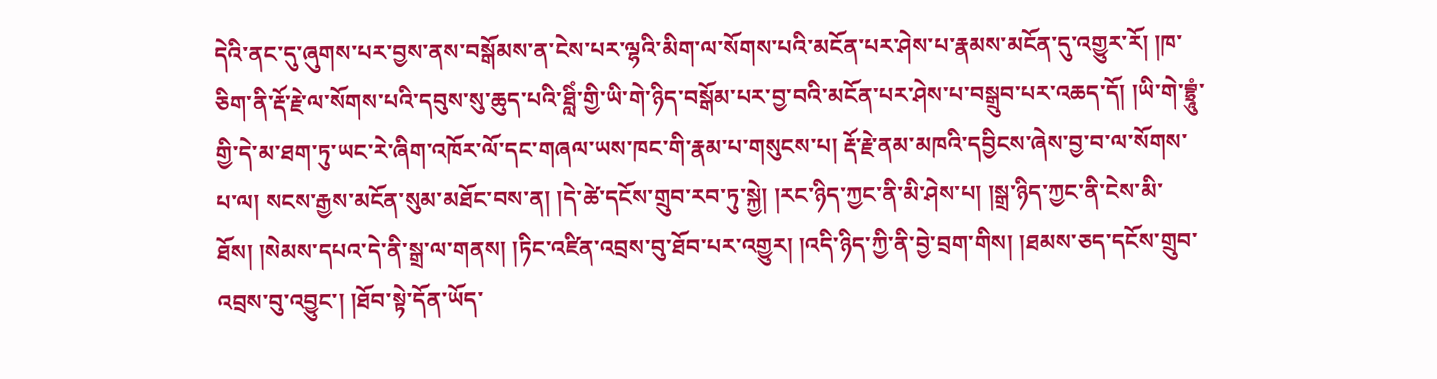དེའི་ནང་དུ་ཞུགས་པར་བྱས་ནས་བསྒོམས་ན་ངེས་པར་ལྷའི་མིག་ལ་སོགས་པའི་མངོན་པར་ཤེས་པ་རྣམས་མངོན་དུ་འགྱུར་རོ། །ཁ་ཅིག་ནི་རྡོ་རྗེ་ལ་སོགས་པའི་དབུས་སུ་ཆུད་པའི་ཐླིཾ་གྱི་ཡི་གེ་ཉིད་བསྒོམ་པར་བྱ་བའི་མངོན་པར་ཤེས་པ་བསྒྲུབ་པར་འཆད་དོ། །ཡི་གེ་བྷྲཱུཾ་གྱི་དེ་མ་ཐག་ཏུ་ཡང་རེ་ཞིག་འཁོར་ལོ་དང་གཞལ་ཡས་ཁང་གི་རྣམ་པ་གསུངས་པ། རྡོ་རྗེ་ནམ་མཁའི་དབྱིངས་ཞེས་བྱ་བ་ལ་སོགས་པ་ལ། སངས་རྒྱས་མངོན་སུམ་མཐོང་བས་ན། །དེ་ཚེ་དངོས་གྲུབ་རབ་ཏུ་སྐྱེ། །རང་ཉིད་ཀྱང་ནི་མི་ཤེས་པ། །སྒྲ་ཉིད་ཀྱང་ནི་ངེས་མི་ཐོས། །སེམས་དཔའ་དེ་ནི་སྒྲ་ལ་གནས། །ཏིང་འཛིན་འབྲས་བུ་ཐོབ་པར་འགྱུར། །འདི་ཉིད་ཀྱི་ནི་བྱེ་བྲག་གིས། །ཐམས་ཅད་དངོས་གྲུབ་འབྲས་བུ་འབྱུང་། །ཐོབ་སྟེ་དོན་ཡོད་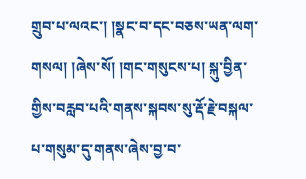གྲུབ་པ་ལའང་། །སྣང་བ་དང་བཅས་ཡན་ལག་གསལ། །ཞེས་སོ། །གང་གསུངས་པ། སྐུ་བྱིན་གྱིས་བརླབ་པའི་གནས་སྐབས་སུ་རྡོ་རྗེ་བསྐལ་པ་གསུམ་དུ་གནས་ཞེས་བྱ་བ་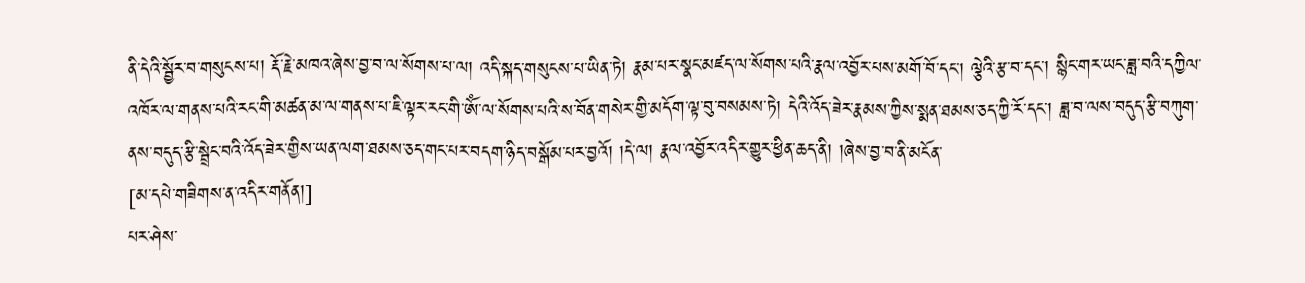ནི་དེའི་སྦྱོར་བ་གསུངས་པ། རྡོ་རྗེ་མཁའ་ཞེས་བྱ་བ་ལ་སོགས་པ་ལ། འདི་སྐད་གསུངས་པ་ཡིན་ཏེ། རྣམ་པར་སྣང་མཛད་ལ་སོགས་པའི་རྣལ་འབྱོར་པས་མགོ་བོ་དང་། ལྕེའི་རྩ་བ་དང་། སྙིང་གར་ཡང་ཟླ་བའི་དཀྱིལ་འཁོར་ལ་གནས་པའི་རང་གི་མཚན་མ་ལ་གནས་པ་ཇི་ལྟར་རང་གི་ཨོཾ་ལ་སོགས་པའི་ས་བོན་གསེར་གྱི་མདོག་ལྟ་བུ་བསམས་ཏེ། དེའི་འོད་ཟེར་རྣམས་ཀྱིས་སྨན་ཐམས་ཅད་ཀྱི་རོ་དང་། ཟླ་བ་ལས་བདུད་རྩི་བཀུག་ནས་བདུད་རྩི་སྦྲེང་བའི་འོད་ཟེར་གྱིས་ཡན་ལག་ཐམས་ཅད་གང་པར་བདག་ཉིད་བསྒོམ་པར་བྱའོ། །དེ་ལ། རྣལ་འབྱོར་འདིར་གྱུར་ཕྱིན་ཆད་ནི། །ཞེས་བྱ་བ་ནི་མངོན་
[མ་དཔེ་གཟིགས་ན་འདིར་གནོན།]
པར་ཤེས་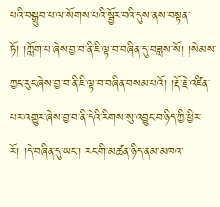པའི་བསྒྲུབ་པ་ལ་སོགས་པའི་སྦྱོར་བའི་དུས་ནས་བསྟན་ཏོ། །ཀློག་པ་ཞེས་བྱ་བ་ནི་ཇི་ལྟ་བ་བཞིན་དུ་བཟླས་སོ། །སེམས་ཀྱང་རུང་ཞེས་བྱ་བ་ནི་ཇི་ལྟ་བ་བཞིན་བསམ་པའོ། །རྡོ་རྗེ་འཛིན་པར་འགྱུར་ཞེས་བྱ་བ་ནི་དེའི་རིགས་སུ་འབྱུང་བ་ཉིད་ཀྱི་ཕྱིར་རོ། །དེ་བཞིན་དུ་ཡང་། རང་གི་མཚན་ཉིད་ནམ་མཁའ་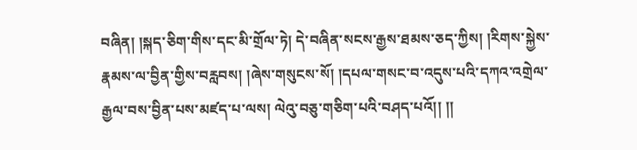བཞིན། །སྐད་ཅིག་གིས་དང་མི་གྲོལ་ཏེ། དེ་བཞིན་སངས་རྒྱས་ཐམས་ཅད་ཀྱིས། །རིགས་སྐྱེས་རྣམས་ལ་བྱིན་གྱིས་བརླབས། །ཞེས་གསུངས་སོ། །དཔལ་གསང་བ་འདུས་པའི་དཀའ་འགྲེལ་རྒྱལ་བས་བྱིན་པས་མཛད་པ་ལས། ལེའུ་བཅུ་གཅིག་པའི་བཤད་པའོ།། །།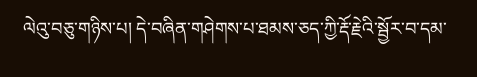ལེའུ་བཅུ་གཉིས་པ། དེ་བཞིན་གཤེགས་པ་ཐམས་ཅད་ཀྱི་རྡོ་རྗེའི་སྦྱོར་བ་དམ་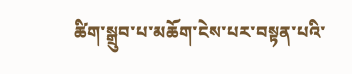ཚིག་སྒྲུབ་པ་མཆོག་ངེས་པར་བསྟན་པའི་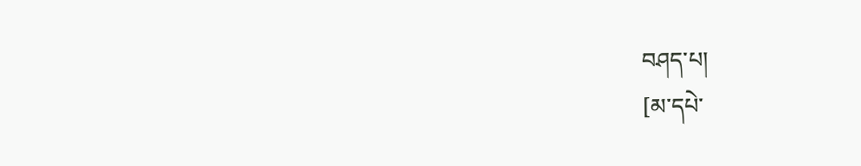བཤད་པ།
[མ་དཔེ་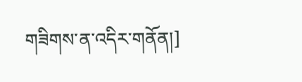གཟིགས་ན་འདིར་གནོན།]